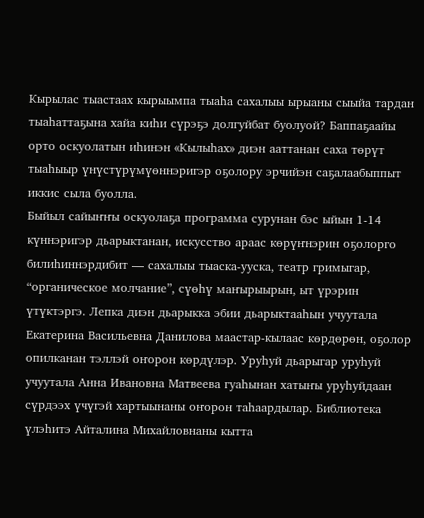Кырылас тыастаах кырыымпа тыаһа сахалыы ырыаны сыыйа тардан тыаһаттаҕына хайа киһи сүрэҕэ долгуйбат буолуой? Баппаҕаайы орто оскуолатын иһинэн «Кылыһах» диэн ааттанан саха төрүт тыаһыыр үнүстүрүмүөннэригэр оҕолору эрчийэн саҕалаабыппыт иккис сыла буолла.
Быйыл сайыҥҥы оскуолаҕа программа сурунан бэс ыйын 1-14 күннэригэр дьарыктанан, искусство араас көрүҥнэрин оҕолорго билиһиннэрдибит — сахалыы тыаска-ууска, театр гримыгар, “органическое молчание”, сүөһү маҥырыырын, ыт үрэрин үтүктэргэ. Лепка диэн дьарыкка эбии дьарыктааһын учуутала Екатерина Васильевна Данилова маастар-кылаас көрдөрөн, оҕолор опилканан тэллэй оҥорон көрдүлэр. Уруһуй дьарыгар уруһуй учуутала Анна Ивановна Матвеева гуаһынан хатыҥы уруһуйдаан сүрдээх үчүгэй хартыынаны оҥорон таһаардылар. Библиотека үлэһитэ Айталина Михайловнаны кытта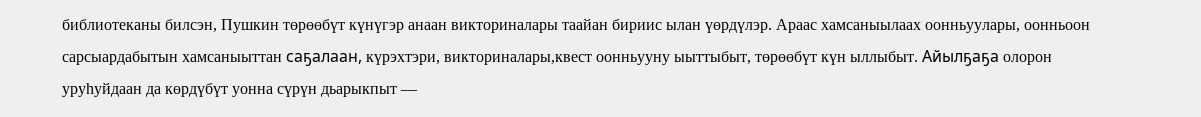библиотеканы билсэн, Пушкин төрөөбүт күнүгэр анаан викториналары таайан бириис ылан үөрдүлэр. Араас хамсаныылаах оонньуулары, оонньоон сарсыардабытын хамсаныыттан саҕалаан, күрэхтэри, викториналары,квест оонньууну ыыттыбыт, төрөөбүт күн ыллыбыт. Айылҕаҕа олорон уруһуйдаан да көрдүбүт уонна сүрүн дьарыкпыт —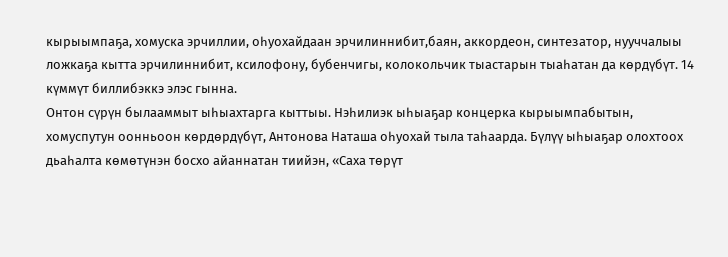кырыымпаҕа, хомуска эрчиллии, оһуохайдаан эрчилиннибит,баян, аккордеон, синтезатор, нууччалыы ложкаҕа кытта эрчилиннибит, ксилофону, бубенчигы, колокольчик тыастарын тыаһатан да көрдүбүт. 14 күммүт биллибэккэ элэс гынна.
Онтон сүрүн былааммыт ыһыахтарга кыттыы. Нэһилиэк ыһыаҕар концерка кырыымпабытын, хомуспутун оонньоон көрдөрдүбүт, Антонова Наташа оһуохай тыла таһаарда. Бүлүү ыһыаҕар олохтоох дьаһалта көмөтүнэн босхо айаннатан тиийэн, «Саха төрүт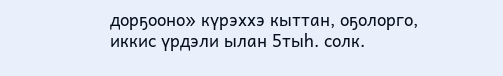дорҕооно» күрэххэ кыттан, оҕолорго, иккис үрдэли ылан 5тыһ. солк.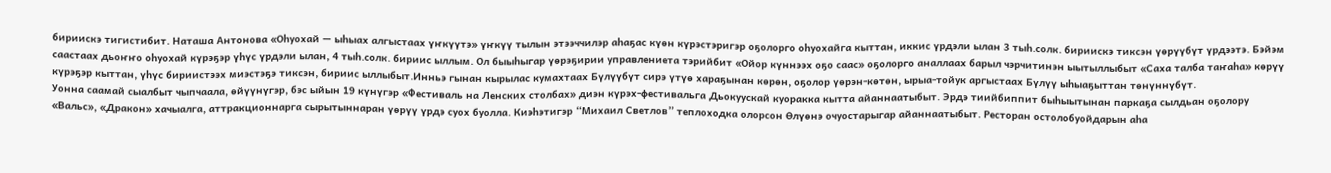бириискэ тигистибит. Наташа Антонова «Оһуохай — ыһыах алгыстаах үҥкүүтэ» үҥкүү тылын этээччилэр аһаҕас күөн күрэстэригэр оҕолорго оһуохайга кыттан, иккис үрдэли ылан 3 тыһ.солк. бириискэ тиксэн үөрүүбүт үрдээтэ. Бэйэм саастаах дьоҥҥо оһуохай күрэҕэр үһүс үрдэли ылан, 4 тыһ.солк. бириис ыллым. Ол быыһыгар үөрэҕирии управлениета тэрийбит «Ойор күннээх оҕо саас» оҕолорго аналлаах барыл чэрчитинэн ыытыллыбыт «Саха талба таҥаһа» көрүү күрэҕэр кыттан, үһүс бириистээх миэстэҕэ тиксэн, бириис ыллыбыт.Инньэ гынан кырылас кумахтаах Бүлүүбүт сирэ үтүө хараҕынан көрөн, оҕолор үөрэн-көтөн, ырыа-тойук аргыстаах Бүлүү ыһыаҕыттан төнүннүбүт.
Уонна саамай сыалбыт чыпчаала, өйүүнүгэр, бэс ыйын 19 күнүгэр «Фестиваль на Ленских столбах» диэн күрэх-фестивальга Дьокуускай куоракка кытта айаннаатыбыт. Эрдэ тиийбиппит быһыытынан паркаҕа сылдьан оҕолору «Вальс», «Дракон» хачыалга, аттракционнарга сырытыннаран үөрүү үрдэ суох буолла. Киэһэтигэр “Михаил Светлов” теплоходка олорсон Өлүөнэ очуостарыгар айаннаатыбыт. Ресторан остолобуойдарын аһа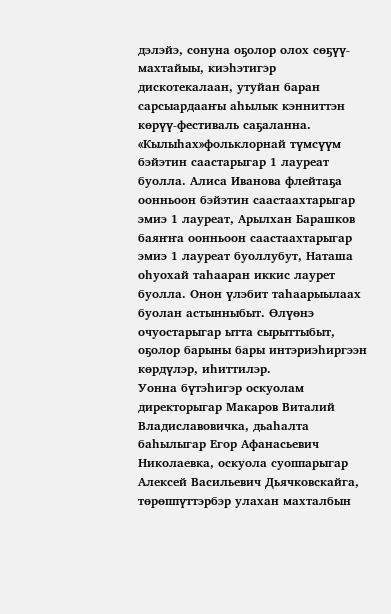дэлэйэ, сонуна оҕолор олох сөҕүү-махтайыы, киэһэтигэр дискотекалаан, утуйан баран сарсыардааҥы аһылык кэнниттэн көрүү-фестиваль саҕаланна.
«Кылыһах»фольклорнай түмсүүм бэйэтин саастарыгар 1 лауреат буолла. Алиса Иванова флейтаҕа оонньоон бэйэтин саастаахтарыгар эмиэ 1 лауреат, Арылхан Барашков баяҥҥа оонньоон саастаахтарыгар эмиэ 1 лауреат буоллубут, Наташа оһуохай таһааран иккис лаурет буолла. Онон үлэбит таһаарыылаах буолан астынныбыт. Өлүөнэ очуостарыгар ытта сырыттыбыт, оҕолор барыны бары интэриэһиргээн көрдүлэр, иһиттилэр.
Уонна бүтэһигэр оскуолам директорыгар Макаров Виталий Владиславовичка, дьаһалта баһылыгар Егор Афанасьевич Николаевка, оскуола суоппарыгар Алексей Васильевич Дьячковскайга, төрөппүттэрбэр улахан махталбын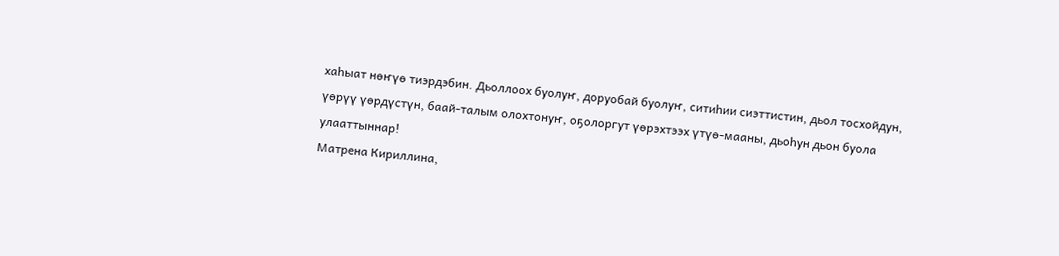хаһыат нөҥүө тиэрдэбин. Дьоллоох буолуҥ, доруобай буолуҥ, ситиһии сиэттистин, дьол тосхойдун, үөрүү үөрдүстүн, баай-талым олохтонуҥ, оҕолоргут үөрэхтээх үтүө-мааны, дьоһун дьон буола улааттыннар!
Матрена Кириллина,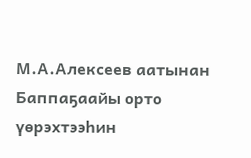М.А.Алексеев аатынан Баппаҕаайы орто үөрэхтээһин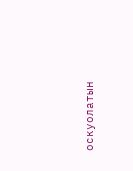оскуолатын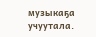музыкаҕа учуутала.